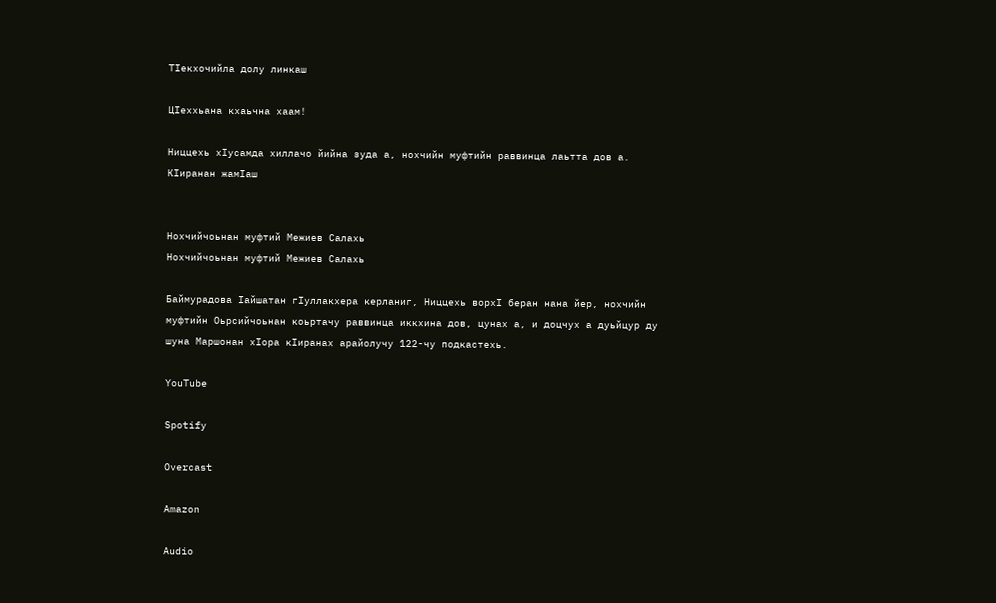ТIекхочийла долу линкаш

ЦIеххьана кхаьчна хаам!

Ниццехь хIусамда хиллачо йийна зуда а, нохчийн муфтийн раввинца лаьтта дов а. КIиранан жамIаш


Нохчийчоьнан муфтий Межиев Салахь
Нохчийчоьнан муфтий Межиев Салахь

Баймурадова Iайшатан гIуллакхера керланиг, Ниццехь ворхI беран нана йер, нохчийн муфтийн Оьрсийчоьнан коьртачу раввинца иккхина дов, цунах а, и доцчух а дуьйцур ду шуна Маршонан хIора кIиранах арайолучу 122-чу подкастехь.

YouTube

Spotify

Overcast

Amazon

Audio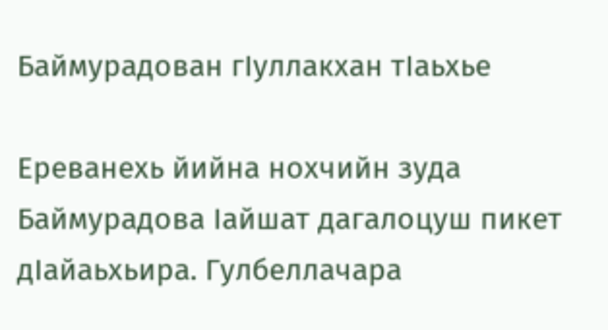Баймурадован гIуллакхан тIаьхье

Ереванехь йийна нохчийн зуда Баймурадова Ӏайшат дагалоцуш пикет дӀайаьхьира. Гулбеллачара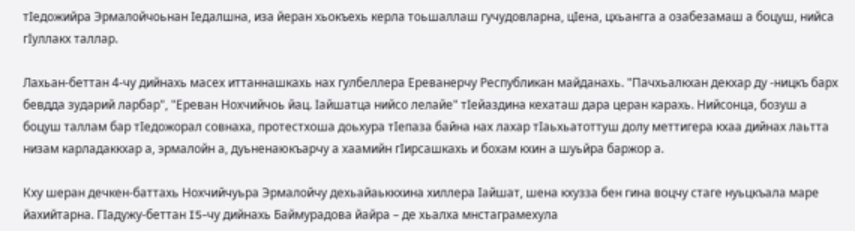тIедожийра Эрмалойчоьнан Ӏедалшна, иза йеран хьокъехь керла тоьшаллаш гучудовларна, цIена, цхьангга а озабезамаш а боцуш, нийса гIуллакх таллар.

Лахьан-беттан 4-чу дийнахь масех иттаннашкахь нах гулбеллера Ереванерчу Республикан майданахь. "Пачхьалкхан декхар ду -ницкъ барх бевдда зударий ларбар", "Ереван Нохчийчоь йац. Ӏайшатца нийсо лелайе" тIейаздина кехаташ дара церан карахь. Нийсонца, бозуш а боцуш таллам бар тIедожорал совнаха, протестхоша доьхура тӀепаза байна нах лахар тӀаьхьатоттуш долу меттигера кхаа дийнах лаьтта низам карладаккхар а, эрмалойн а, дуьненаюкъарчу а хаамийн гӀирсашкахь и бохам кхин а шуьйра баржор а.

Кху шеран дечкен-баттахь Нохчийчуьра Эрмалойчу дехьайаьккхина хиллера Ӏайшат, шена кхузза бен гина воцчу стаге нуьцкъала маре йахийтарна. ГIадужу-беттан I5-чу дийнахь Баймурадова йайра – де хьалха мнстаграмехула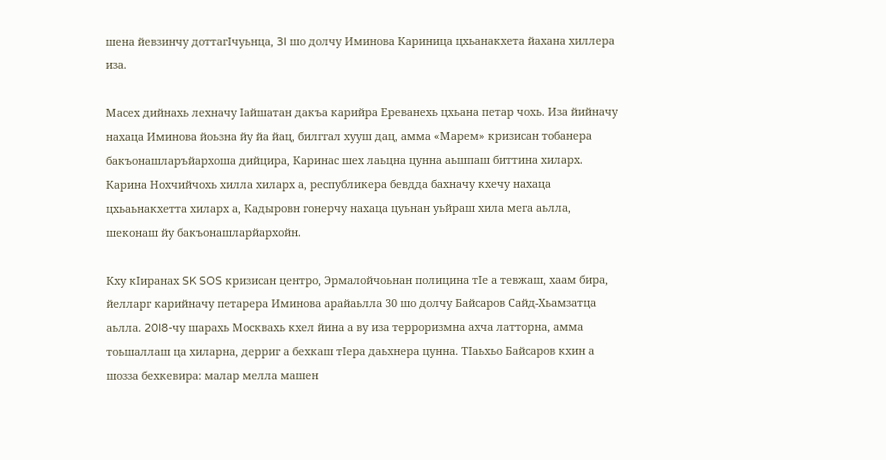шена йевзинчу доттагIчуьнца, 3I шо долчу Иминова Кариница цхьанакхета йахана хиллера иза.

Масех дийнахь лехначу Ӏайшатан дакъа карийра Ереванехь цхьана петар чохь. Иза йийначу нахаца Иминова йоьзна йу йа йац, билггал хууш дац, амма «Марем» кризисан тобанера бакъонашларъйархоша дийцира, Каринас шех лаьцна цунна аьшпаш биттина хиларх. Карина Нохчийчохь хилла хиларх а, республикера бевдда бахначу кхечу нахаца цхьаьнакхетта хиларх а, Кадыровн гонерчу нахаца цуьнан уьйраш хила мега аьлла, шеконаш йу бакъонашларйархойн.

Кху кӀиранах SK SOS кризисан центро, Эрмалойчоьнан полицина тӀе а тевжаш, хаам бира, йелларг карийначу петарера Иминова арайаьлла 30 шо долчу Байсаров Сайд-Хьамзатца аьлла. 20I8-чу шарахь Москвахь кхел йина а ву иза терроризмна ахча латторна, амма тоьшаллаш ца хиларна, дерриг а бехкаш тIера даьхнера цунна. ТӀаьхьо Байсаров кхин а шозза бехкевира: малар мелла машен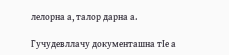лелорна а, талор дарна а.

Гучудевллачу документашна тӀе а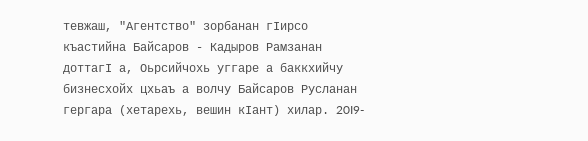тевжаш, "Агентство" зорбанан гӀирсо къастийна Байсаров - Кадыров Рамзанан доттагӀ а, Оьрсийчохь уггаре а баккхийчу бизнесхойх цхьаъ а волчу Байсаров Русланан гергара (хетарехь, вешин кӀант) хилар. 20I9-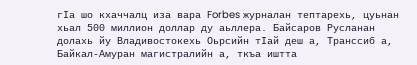гӀа шо кхаччалц иза вара Forbes журналан тептарехь, цуьнан хьал 500 миллион доллар ду аьллера. Байсаров Русланан долахь йу Владивостокехь Оьрсийн тӀай деш а, Транссиб а, Байкал-Амуран магистралийн а, ткъа иштта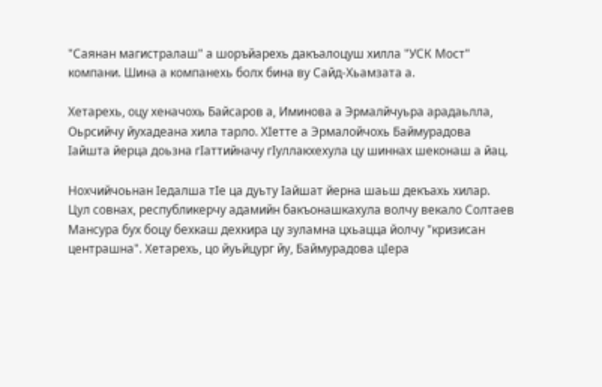"Саянан магистралаш" а шоръйарехь дакъалоцуш хилла "УСК Мост" компани. Шина а компанехь болх бина ву Сайд-Хьамзата а.

Хетарехь, оцу хеначохь Байсаров а, Иминова а Эрмалйчуьра арадаьлла, Оьрсийчу йухадеана хила тарло. ХIетте а Эрмалойчохь Баймурадова Iайшта йерца доьзна гIаттийначу гIуллакхехула цу шиннах шеконаш а йац.

Нохчийчоьнан Ӏедалша тӀе ца дуьту Ӏайшат йерна шаьш декъахь хилар. Цул совнах, республикерчу адамийн бакъонашкахула волчу векало Солтаев Мансура бух боцу бехкаш дехкира цу зуламна цхьацца йолчу "кризисан центрашна". Хетарехь, цо йуьйцург йу, Баймурадова цIера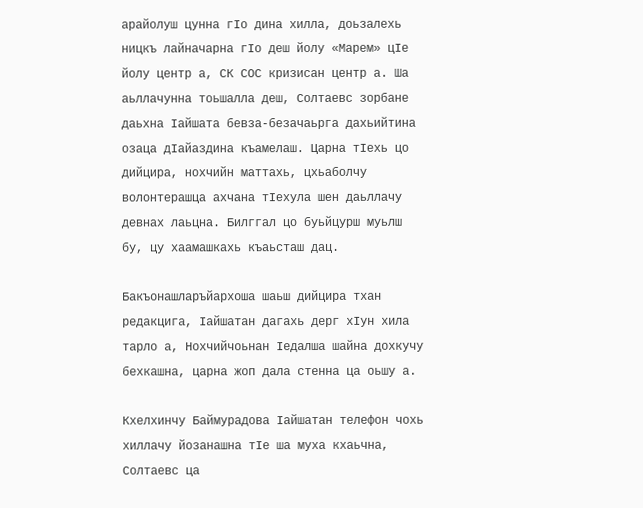арайолуш цунна гIо дина хилла, доьзалехь ницкъ лайначарна гӀо деш йолу «Марем» цӀе йолу центр а, СК СОС кризисан центр а. Ша аьллачунна тоьшалла деш, Солтаевс зорбане даьхна Ӏайшата бевза-безачаьрга дахьийтина озаца дIайаздина къамелаш. Царна тӀехь цо дийцира, нохчийн маттахь, цхьаболчу волонтерашца ахчана тIехула шен даьллачу девнах лаьцна. Билггал цо буьйцурш муьлш бу, цу хаамашкахь къаьсташ дац.

Бакъонашларъйархоша шаьш дийцира тхан редакцига, Ӏайшатан дагахь дерг хӀун хила тарло а, Нохчийчоьнан Ӏедалша шайна дохкучу бехкашна, царна жоп дала стенна ца оьшу а.

Кхелхинчу Баймурадова Ӏайшатан телефон чохь хиллачу йозанашна тIе ша муха кхаьчна, Солтаевс ца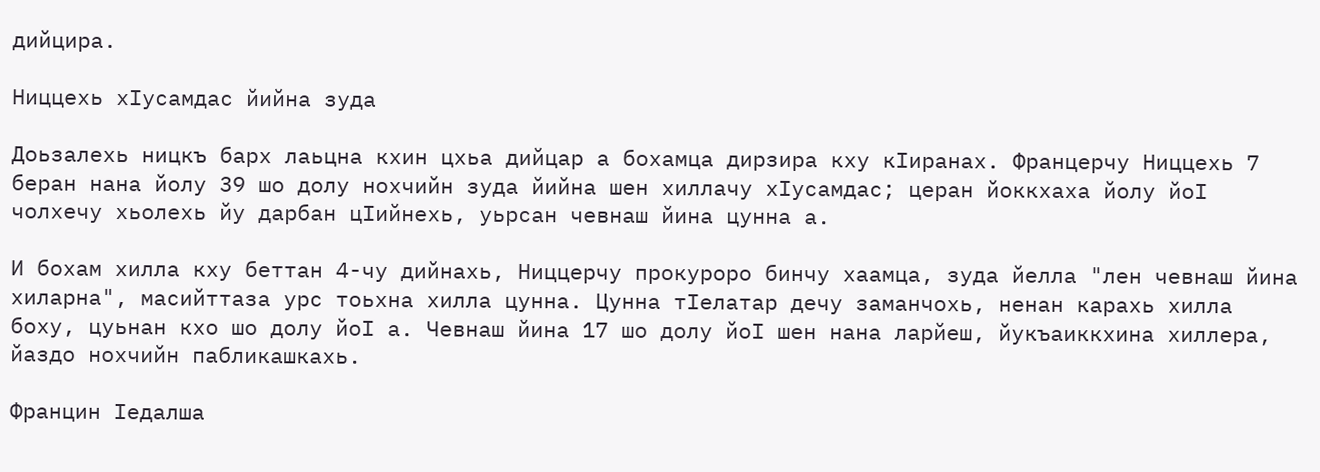дийцира.

Ниццехь хIусамдас йийна зуда

Доьзалехь ницкъ барх лаьцна кхин цхьа дийцар а бохамца дирзира кху кIиранах. Францерчу Ниццехь 7 беран нана йолу 39 шо долу нохчийн зуда йийна шен хиллачу хIусамдас; церан йоккхаха йолу йоӀ чолхечу хьолехь йу дарбан цIийнехь, уьрсан чевнаш йина цунна а.

И бохам хилла кху беттан 4-чу дийнахь, Ниццерчу прокуроро бинчу хаамца, зуда йелла "лен чевнаш йина хиларна", масийттаза урс тоьхна хилла цунна. Цунна тӀелатар дечу заманчохь, ненан карахь хилла боху, цуьнан кхо шо долу йоӀ а. Чевнаш йина 17 шо долу йоӀ шен нана ларйеш, йукъаиккхина хиллера, йаздо нохчийн пабликашкахь.

Францин Ӏедалша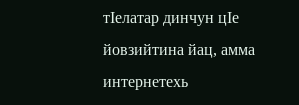тӀелатар динчун цӀе йовзийтина йац, амма интернетехь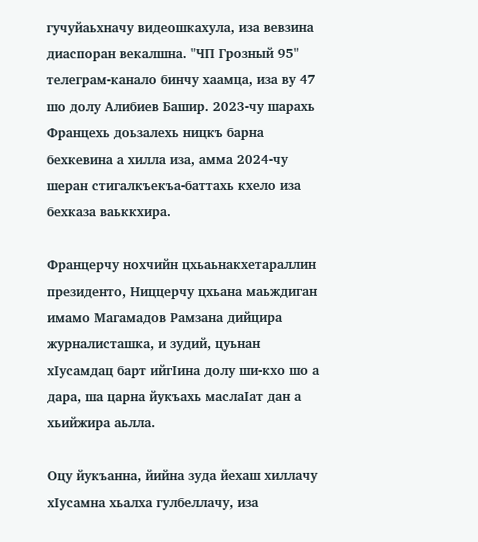гучуйаьхначу видеошкахула, иза вевзина диаспоран векалшна. "ЧП Грозный 95" телеграм-канало бинчу хаамца, иза ву 47 шо долу Алибиев Башир. 2023-чу шарахь Францехь доьзалехь ницкъ барна бехкевина а хилла иза, амма 2024-чу шеран стигалкъекъа-баттахь кхело иза бехказа ваьккхира.

Францерчу нохчийн цхьаьнакхетараллин президенто, Ниццерчу цхьана маьждиган имамо Магамадов Рамзана дийцира журналисташка, и зудий, цуьнан хIусамдац барт ийгIина долу ши-кхо шо а дара, ша царна йукъахь маслаIат дан а хьийжира аьлла.

Оцу йукъанна, йийна зуда йехаш хиллачу хIусамна хьалха гулбеллачу, иза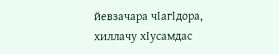йевзачара чIагIдора, хиллачу хIусамдас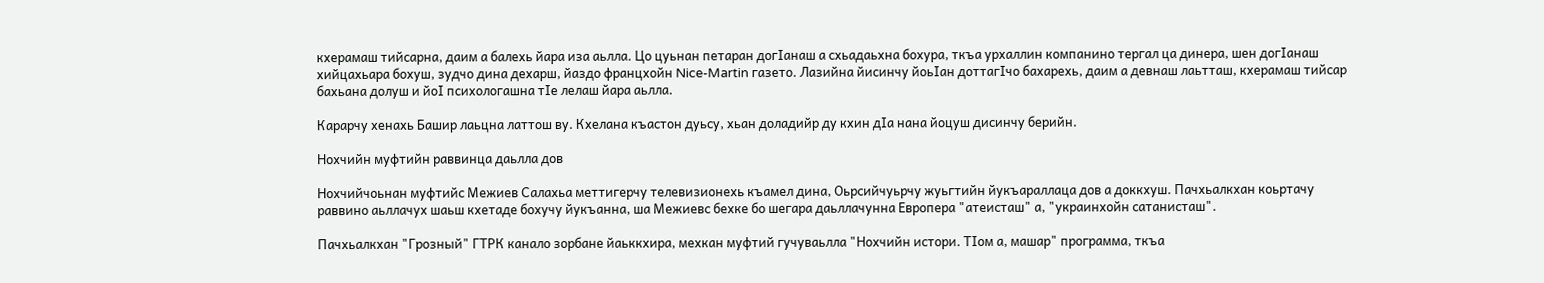кхерамаш тийсарна, даим а балехь йара иза аьлла. Цо цуьнан петаран догIанаш а схьадаьхна бохура, ткъа урхаллин компанино тергал ца динера, шен догIанаш хийцахьара бохуш, зудчо дина дехарш, йаздо францхойн Nice-Martin газето. Лазийна йисинчу йоьIан доттагIчо бахарехь, даим а девнаш лаьтташ, кхерамаш тийсар бахьана долуш и йоI психологашна тIе лелаш йара аьлла.

Карарчу хенахь Башир лаьцна латтош ву. Кхелана къастон дуьсу, хьан доладийр ду кхин дIа нана йоцуш дисинчу берийн.

Нохчийн муфтийн раввинца даьлла дов

Нохчийчоьнан муфтийс Межиев Салахьа меттигерчу телевизионехь къамел дина, Оьрсийчуьрчу жуьгтийн йукъараллаца дов а доккхуш. Пачхьалкхан коьртачу раввино аьллачух шаьш кхетаде бохучу йукъанна, ша Межиевс бехке бо шегара даьллачунна Европера "атеисташ" а, "украинхойн сатанисташ".

Пачхьалкхан "Грозный" ГТРК канало зорбане йаьккхира, мехкан муфтий гучуваьлла "Нохчийн истори. ТIом а, машар" программа, ткъа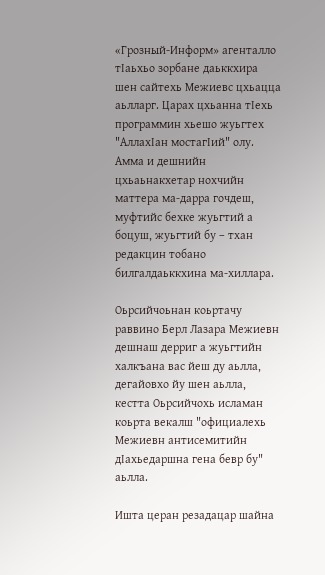«Грозный-Информ» агенталло тIаьхьо зорбане даьккхира шен сайтехь Межиевс цхьацца аьлларг. Царах цхьанна тӀехь программин хьешо жуьгтех "АллахӀан мостагӀий" олу. Амма и дешнийн цхьаьнакхетар нохчийн маттера ма-дарра гочдеш, муфтийс бехке жуьгтий а боцуш, жуьгтий бу – тхан редакцин тобано билгалдаьккхина ма-хиллара.

Оьрсийчоьнан коьртачу раввино Берл Лазара Межиевн дешнаш дерриг а жуьгтийн халкъана вас йеш ду аьлла, дегайовхо йу шен аьлла, кестта Оьрсийчохь исламан коьрта векалш "официалехь Межиевн антисемитийн дӀахьедаршна гена бевр бу" аьлла.

Ишта церан резадацар шайна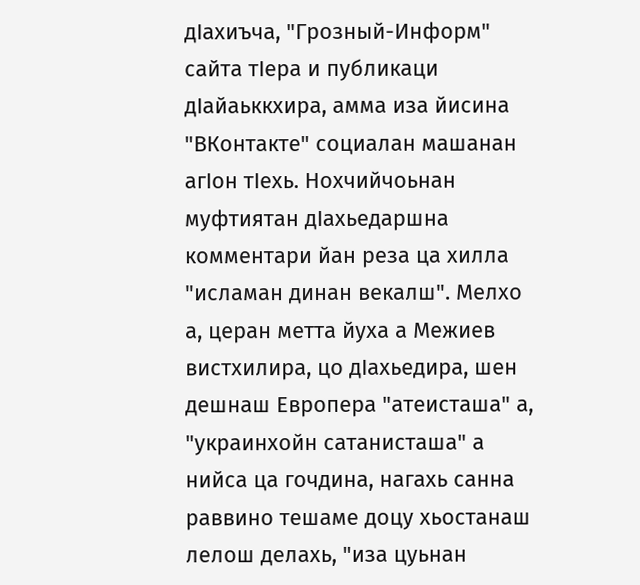дIахиъча, "Грозный-Информ" сайта тӀера и публикаци дIайаьккхира, амма иза йисина "ВКонтакте" социалан машанан агӀон тӀехь. Нохчийчоьнан муфтиятан дӀахьедаршна комментари йан реза ца хилла "исламан динан векалш". Мелхо а, церан метта йуха а Межиев вистхилира, цо дIахьедира, шен дешнаш Европера "атеисташа" а, "украинхойн сатанисташа" а нийса ца гочдина, нагахь санна раввино тешаме доцу хьостанаш лелош делахь, "иза цуьнан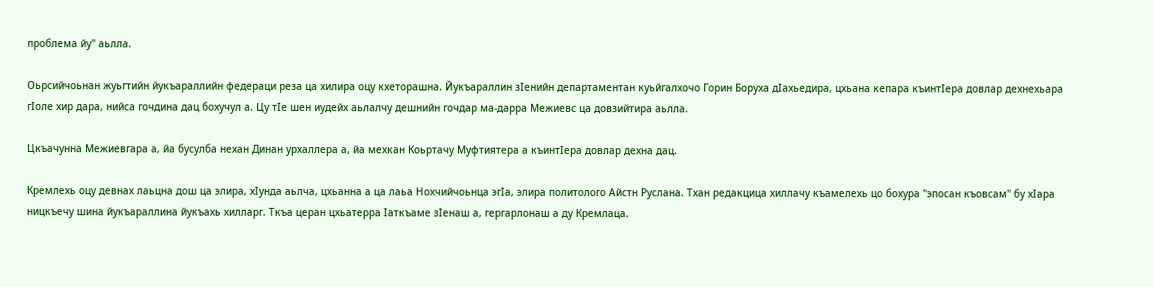проблема йу" аьлла.

Оьрсийчоьнан жуьгтийн йукъараллийн федераци реза ца хилира оцу кхеторашна. Йукъараллин зӀенийн департаментан куьйгалхочо Горин Боруха дӀахьедира, цхьана кепара къинтӀера довлар дехнехьара гIоле хир дара, нийса гочдина дац бохучул а. Цу тIе шен иудейх аьлалчу дешнийн гочдар ма-дарра Межиевс ца довзийтира аьлла.

Цкъачунна Межиевгара а, йа бусулба нехан Динан урхаллера а, йа мехкан Коьртачу Муфтиятера а къинтӀера довлар дехна дац.

Кремлехь оцу девнах лаьцна дош ца элира, хIунда аьлча, цхьанна а ца лаьа Нохчийчоьнца эгIа, элира политолого Айстн Руслана. Тхан редакцица хиллачу къамелехь цо бохура "эпосан къовсам" бу хIара ницкъечу шина йукъараллина йукъахь хилларг. Ткъа церан цхьатерра Iаткъаме зIенаш а, гергарлонаш а ду Кремлаца.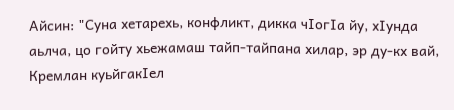Айсин: "Суна хетарехь, конфликт, дикка чIогIа йу, хӀунда аьлча, цо гойту хьежамаш тайп-тайпана хилар, эр ду-кх вай, Кремлан куьйгакIел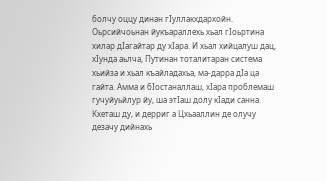болчу оццу динан гIуллакхдархойн. Оьрсийчоьнан йукъараллехь хьал гIоьртина хилар дIагайтар ду хIара. И хьал хийцалуш дац, хIунда аьлча, Путинан тоталитаран система хьийза и хьал къайладахьа, ма-дарра дIа ца гайта. Амма и бIостаналлаш, хIара проблемаш гучуйуьйлур йу, ша этIаш долу кIади санна. Кхеташ ду, и дерриг а Цхьааллин де олучу дезачу дийнахь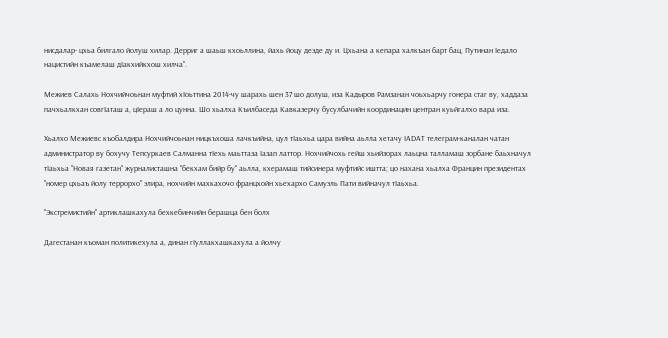нисдалар- цхьа билгало йолуш хилар. Дерриг а шаьш кхоьллина, йахь йоцу дезде ду и. Цхьана а кепара халкъан барт бац, Путинан Ӏедало нацистийн къамелаш дӀакхийкхош хилча".

Межиев Салахь Нохчийчоьнан муфтий хӀоьттина 2014-чу шарахь шен 37 шо долуш, иза Кадыров Рамзанан чоьхьарчу гонера стаг ву, хаддаза пачхьалкхан совгӀаташ а, цӀераш а ло цунна. Шо хьалха Къилбаседа Кавказерчу бусулбачийн координацин центран куьйгалхо вара иза.

Хьалхо Межиевс къобалдира Нохчийчоьнан ницкъхоша лачкъийна, цул тӀаьхьа цара вийна аьлла хетачу IADAT телеграм-каналан чатан администратор ву бохучу Тепсуркаев Салманна тIехь маьттаза Ӏазап латтор. Нохчийчохь гейш хьийзорах лаьцна талламаш зорбане баьхначул тӀаьхьа "Новая газетан" журналисташна "бекхам бийр бу" аьлла, кхерамаш тийсинера муфтийс иштта; цо нахана хьалха Францин президентах "номер цхьаъ йолу террорхо" элира, нохчийн махкахочо францхойн хьехархо Самуэль Пати вийначул тӀаьхьа.

"Экстремистийн" артиклашкахула бехкебинчийн берашца бен болх

Дагестанан къоман политикехула а, динан гIуллакхашкахула а йолчу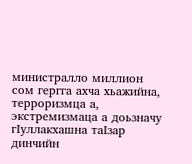министралло миллион сом гергга ахча хьажийна, терроризмца а, экстремизмаца а доьзначу гIуллакхашна таIзар динчийн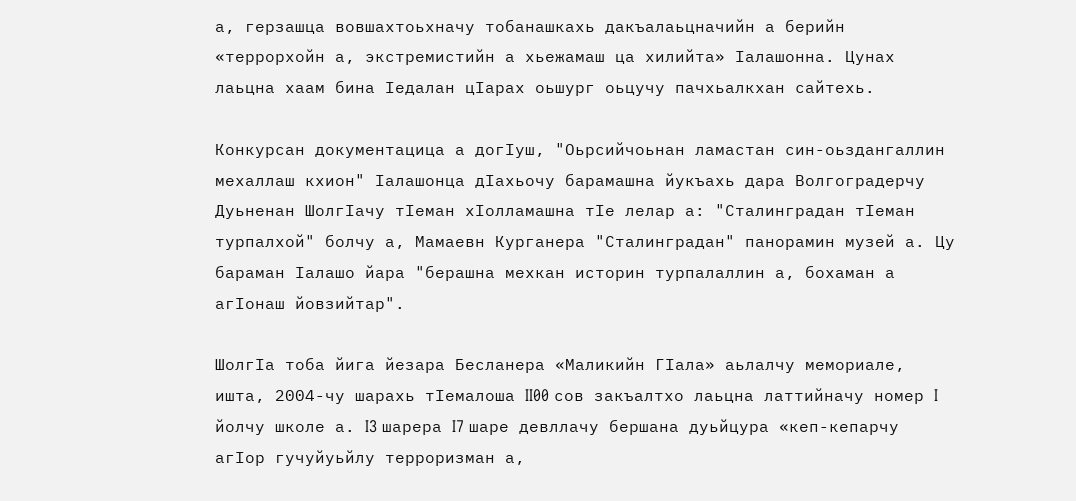а, герзашца вовшахтоьхначу тобанашкахь дакъалаьцначийн а берийн «террорхойн а, экстремистийн а хьежамаш ца хилийта» Iалашонна. Цунах лаьцна хаам бина Iедалан цIарах оьшург оьцучу пачхьалкхан сайтехь.

Конкурсан документацица а догӀуш, "Оьрсийчоьнан ламастан син-оьздангаллин мехаллаш кхион" Ӏалашонца дӀахьочу барамашна йукъахь дара Волгоградерчу Дуьненан ШолгӀачу тӀеман хӀолламашна тӀе лелар а: "Сталинградан тӀеман турпалхой" болчу а, Мамаевн Курганера "Сталинградан" панорамин музей а. Цу бараман Ӏалашо йара "берашна мехкан историн турпалаллин а, бохаман а агӀонаш йовзийтар".

ШолгIа тоба йига йезара Бесланера «Маликийн ГIала» аьлалчу мемориале, ишта, 2004-чу шарахь тIемалоша II00 сов закъалтхо лаьцна латтийначу номер I йолчу школе а. I3 шарера I7 шаре девллачу бершана дуьйцура «кеп-кепарчу агIор гучуйуьйлу терроризман а,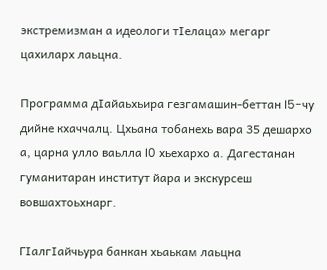экстремизман а идеологи тIелаца» мегарг цахиларх лаьцна.

Программа дIайаьхьира гезгамашин-беттан I5-чу дийне кхаччалц. Цхьана тобанехь вара 35 дешархо а, царна улло ваьлла I0 хьехархо а. Дагестанан гуманитаран институт йара и экскурсеш вовшахтоьхнарг.

ГIалгIайчьура банкан хьаькам лаьцна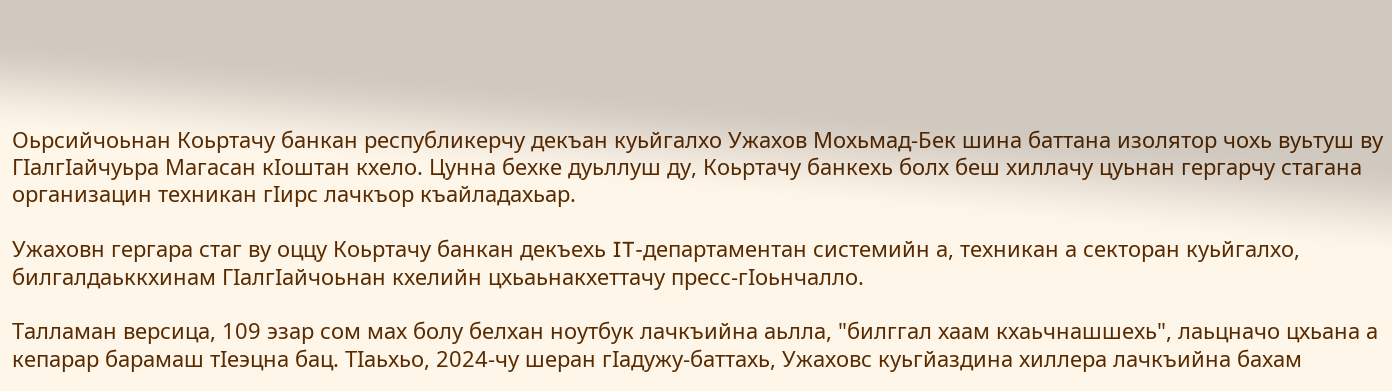Оьрсийчоьнан Коьртачу банкан республикерчу декъан куьйгалхо Ужахов Мохьмад-Бек шина баттана изолятор чохь вуьтуш ву ГӀалгӀайчуьра Магасан кӀоштан кхело. Цунна бехке дуьллуш ду, Коьртачу банкехь болх беш хиллачу цуьнан гергарчу стагана организацин техникан гIирс лачкъор къайладахьар.

Ужаховн гергара стаг ву оццу Коьртачу банкан декъехь IT-департаментан системийн а, техникан а секторан куьйгалхо, билгалдаьккхинам ГӀалгӀайчоьнан кхелийн цхьаьнакхеттачу пресс-гӀоьнчалло.

Талламан версица, 109 эзар сом мах болу белхан ноутбук лачкъийна аьлла, "билггал хаам кхаьчнашшехь", лаьцначо цхьана а кепарар барамаш тIеэцна бац. ТӀаьхьо, 2024-чу шеран гIадужу-баттахь, Ужаховс куьгйаздина хиллера лачкъийна бахам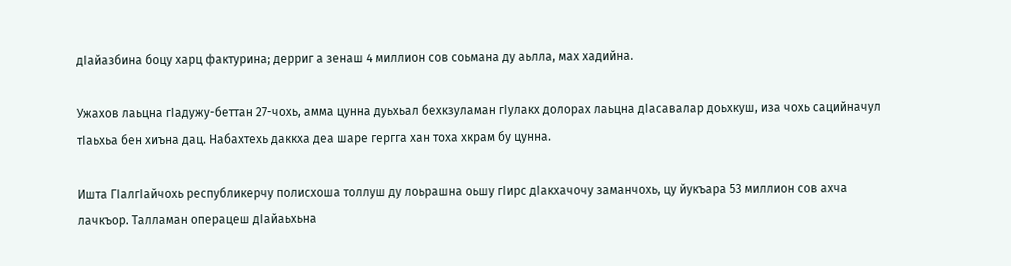дӀайазбина боцу харц фактурина; дерриг а зенаш 4 миллион сов соьмана ду аьлла, мах хадийна.

Ужахов лаьцна гIадужу-беттан 27-чохь, амма цунна дуьхьал бехкзуламан гIулакх долорах лаьцна дIасавалар доьхкуш, иза чохь сацийначул тIаьхьа бен хиъна дац. Набахтехь даккха деа шаре гергга хан тоха хкрам бу цунна.

Ишта ГӀалгӀайчохь республикерчу полисхоша толлуш ду лоьрашна оьшу гӀирс дӀакхачочу заманчохь, цу йукъара 53 миллион сов ахча лачкъор. Талламан операцеш дӀайаьхьна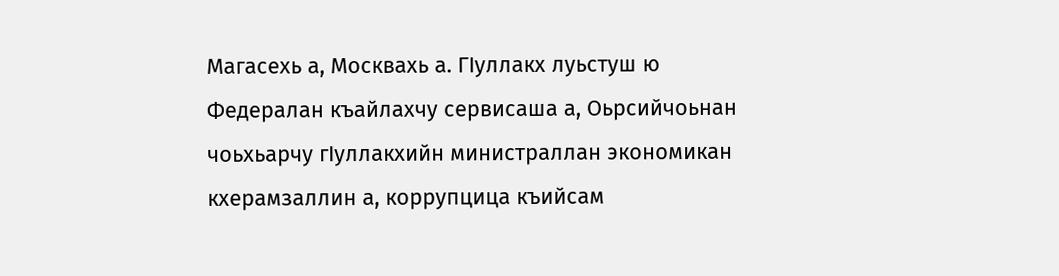Магасехь а, Москвахь а. ГӀуллакх луьстуш ю Федералан къайлахчу сервисаша а, Оьрсийчоьнан чоьхьарчу гӀуллакхийн министраллан экономикан кхерамзаллин а, коррупцица къийсам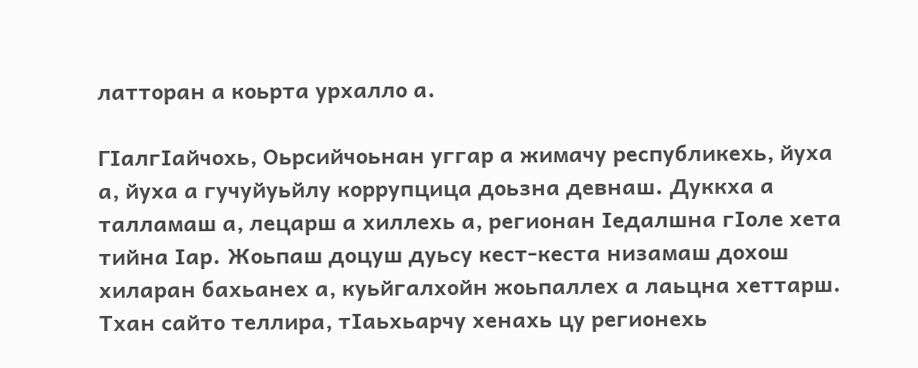латторан а коьрта урхалло а.

ГIалгIайчохь, Оьрсийчоьнан уггар а жимачу республикехь, йуха а, йуха а гучуйуьйлу коррупцица доьзна девнаш. Дуккха а талламаш а, лецарш а хиллехь а, регионан Ӏедалшна гӀоле хета тийна Ӏар. Жоьпаш доцуш дуьсу кест-кеста низамаш дохош хиларан бахьанех а, куьйгалхойн жоьпаллех а лаьцна хеттарш. Тхан сайто теллира, тӀаьхьарчу хенахь цу регионехь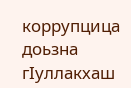коррупцица доьзна гӀуллакхаш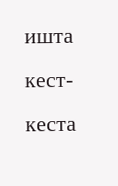ишта кест-кеста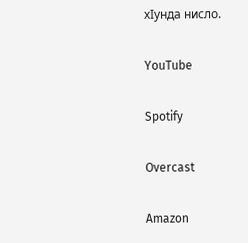хӀунда нисло.

YouTube

Spotify

Overcast

Amazon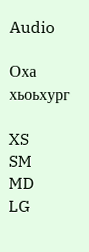Audio

Оха хьоьхург

XS
SM
MD
LG